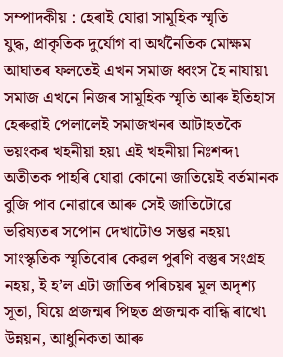সম্পাদকীয় : হেৰাই যোৱা সামূহিক স্মৃতি
যুদ্ধ, প্রাকৃতিক দুর্যোগ বা অর্থনৈতিক মোক্ষম আঘাতৰ ফলতেই এখন সমাজ ধ্বংস হৈ নাযায়৷ সমাজ এখনে নিজৰ সামূহিক স্মৃতি আৰু ইতিহাস হেৰুৱাই পেলালেই সমাজখনৰ আটাহতকৈ ভয়ংকৰ খহনীয়া হয়৷ এই খহনীয়া নিঃশব্দ৷ অতীতক পাহৰি যোৱা কোনো জাতিয়েই বর্তমানক বুজি পাব নোৱাৰে আৰু সেই জাতিটোৱে ভৱিষ্যতৰ সপোন দেখাটোও সম্ভৱ নহয়৷ সাংস্কৃতিক স্মৃতিবোৰ কেৱল পুৰণি বস্তুৰ সংগ্রহ নহয়, ই হ’ল এটা জাতিৰ পৰিচয়ৰ মূল অদৃশ্য সূতা, যিয়ে প্রজন্মৰ পিছত প্রজন্মক বান্ধি ৰাখে৷ উন্নয়ন, আধুনিকতা আৰু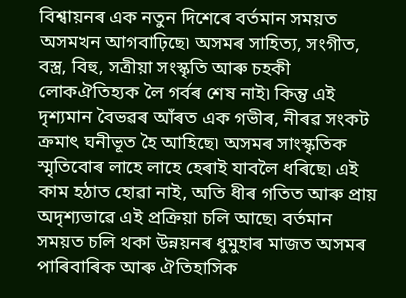বিশ্বায়নৰ এক নতুন দিশেৰে বর্তমান সময়ত অসমখন আগবাঢ়িছে৷ অসমৰ সাহিত্য, সংগীত, বস্ত্র, বিহু, সত্রীয়া সংস্কৃতি আৰু চহকী লোকঐতিহ্যক লৈ গর্বৰ শেষ নাই৷ কিন্তু এই দৃশ্যমান বৈভৱৰ আঁৰত এক গভীৰ, নীৰৱ সংকট ক্রমাৎ ঘনীভূত হৈ আহিছে৷ অসমৰ সাংস্কৃতিক স্মৃতিবোৰ লাহে লাহে হেৰাই যাবলৈ ধৰিছে৷ এই কাম হঠাত হোৱা নাই, অতি ধীৰ গতিত আৰু প্রায় অদৃশ্যভাৱে এই প্রক্রিয়া চলি আছে৷ বর্তমান সময়ত চলি থকা উন্নয়নৰ ধুমুহাৰ মাজত অসমৰ পাৰিবাৰিক আৰু ঐতিহাসিক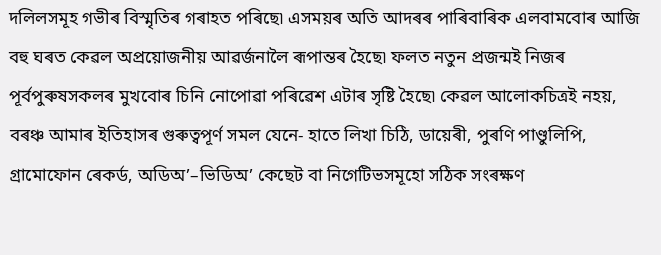দলিলসমূহ গভীৰ বিস্মৃতিৰ গৰাহত পৰিছে৷ এসময়ৰ অতি আদৰৰ পাৰিবাৰিক এলবামবোৰ আজি বহু ঘৰত কেৱল অপ্রয়োজনীয় আৱর্জনালৈ ৰূপান্তৰ হৈছে৷ ফলত নতুন প্রজন্মই নিজৰ পূর্বপুৰুষসকলৰ মুখবোৰ চিনি নোপোৱা পৰিৱেশ এটাৰ সৃষ্টি হৈছে৷ কেৱল আলোকচিত্রই নহয়, বৰঞ্চ আমাৰ ইতিহাসৰ গুৰুত্বপূর্ণ সমল যেনে- হাতে লিখা চিঠি, ডায়েৰী, পুৰণি পাণ্ডুলিপি, গ্রামোফোন ৰেকর্ড, অডিঅ’–ভিডিঅ’ কেছেট বা নিগেটিভসমূহো সঠিক সংৰক্ষণ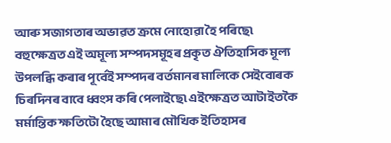আৰু সজাগতাৰ অভাৱত ক্রমে নোহোৱা হৈ পৰিছে৷ বহুক্ষেত্রত এই অমূল্য সম্পদসমূহৰ প্রকৃত ঐতিহাসিক মূল্য উপলব্ধি কৰাৰ পূর্বেই সম্পদৰ বর্তমানৰ মালিকে সেইবোৰক চিৰদিনৰ বাবে ধ্বংস কৰি পেলাইছে৷ এইক্ষেত্রত আটাইতকৈ মর্মান্তিক ক্ষতিটো হৈছে আমাৰ মৌখিক ইতিহাসৰ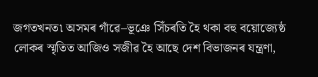জগতখনত৷ অসমৰ গাঁৱে–ভূঞে সিঁচৰতি হৈ থকা বহু বয়োজ্যেষ্ঠ লোকৰ স্মৃতিত আজিও সজীৱ হৈ আছে দেশ বিভাজনৰ যন্ত্রণা,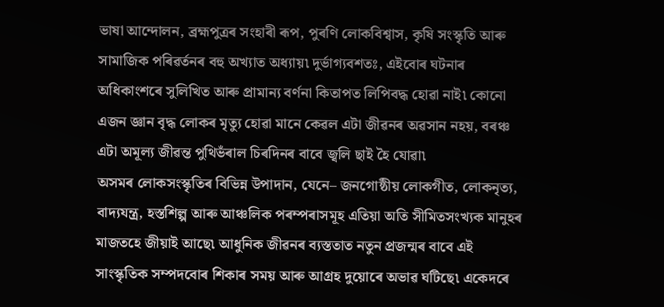ভাষা আন্দোলন, ব্রহ্মপুত্রৰ সংহাৰী ৰূপ, পুৰণি লোকবিশ্বাস, কৃষি সংস্কৃতি আৰু সামাজিক পৰিৱর্তনৰ বহু অখ্যাত অধ্যায়৷ দুর্ভাগ্যবশতঃ, এইবোৰ ঘটনাৰ অধিকাংশৰে সুলিখিত আৰু প্রামান্য বর্ণনা কিতাপত লিপিবদ্ধ হোৱা নাই৷ কোনো এজন জ্ঞান বৃদ্ধ লোকৰ মৃত্যু হোৱা মানে কেৱল এটা জীৱনৰ অৱসান নহয়, বৰঞ্চ এটা অমূল্য জীৱন্ত পুথিভঁৰাল চিৰদিনৰ বাবে জ্বলি ছাই হৈ যোৱা৷
অসমৰ লোকসংস্কৃতিৰ বিভিন্ন উপাদান, যেনে– জনগোষ্ঠীয় লোকগীত, লোকনৃত্য, বাদ্যযন্ত্র, হস্তশিল্প আৰু আঞ্চলিক পৰম্পৰাসমূহ এতিয়া অতি সীমিতসংখ্যক মানুহৰ মাজতহে জীয়াই আছে৷ আধুনিক জীৱনৰ ব্যস্ততাত নতুন প্রজন্মৰ বাবে এই সাংস্কৃতিক সম্পদবোৰ শিকাৰ সময় আৰু আগ্রহ দুয়োৰে অভাৱ ঘটিছে৷ একেদৰে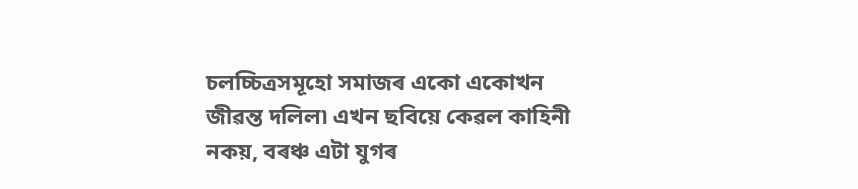চলচ্চিত্রসমূহো সমাজৰ একো একোখন জীৱন্ত দলিল৷ এখন ছবিয়ে কেৱল কাহিনী নকয়, বৰঞ্চ এটা যুগৰ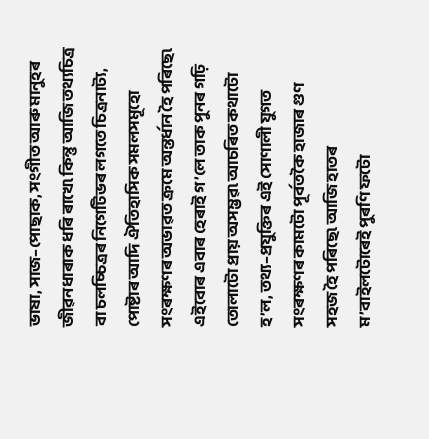ভাষা, সাজ–পোছাক, সংগীত আৰু মানুহৰ জীৱনধাৰাক ধৰি ৰাখে৷ কিন্তু আজি তথ্যচিত্র বা চলচ্চিত্রৰ নিগেটিভৰ লগতে চিত্রনাট্য, পোষ্টাৰ আদি ঐতিহাসিক সমলসমূহো সংৰক্ষণৰ অভাৱত ক্রমে অন্তর্ধান হৈ পৰিছে৷ এইবোৰ এবাৰ হেৰাই গ’লে তাক পুনৰ গঢ়ি তোলাটো প্রায় অসম্ভৱ৷ আচৰিত কথাটো হ’ল, তথ্য–প্রযুক্তিৰ এই সোণালী যুগত সংৰক্ষণৰ কামটো পূর্বতকৈ হাজাৰ গুণ সহজ হৈ পৰিছে৷ আজি হাতৰ ম’বাইলটোৰেই পুৰণি ফটো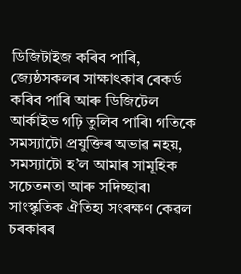ডিজিটাইজ কৰিব পাৰি, জ্যেষ্ঠসকলৰ সাক্ষাৎকাৰ ৰেকর্ড কৰিব পাৰি আৰু ডিজিটেল আর্কাইভ গঢ়ি তুলিব পাৰি৷ গতিকে সমস্যাটো প্রযুক্তিৰ অভাৱ নহয়, সমস্যাটো হ’ল আমাৰ সামূহিক সচেতনতা আৰু সদিচ্ছাৰ৷ সাংস্কৃতিক ঐতিহ্য সংৰক্ষণ কেৱল চৰকাৰৰ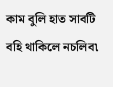কাম বুলি হাত সাবটি বহি থাকিলে নচলিব৷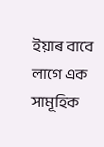ইয়াৰ বাবে লাগে এক সামূহিক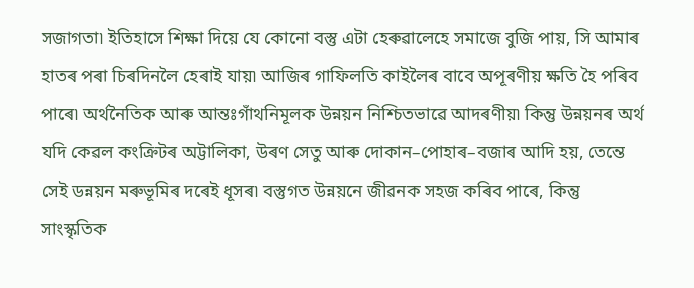সজাগতা৷ ইতিহাসে শিক্ষা দিয়ে যে কোনো বস্তু এটা হেৰুৱালেহে সমাজে বুজি পায়, সি আমাৰ হাতৰ পৰা চিৰদিনলৈ হেৰাই যায়৷ আজিৰ গাফিলতি কাইলৈৰ বাবে অপূৰণীয় ক্ষতি হৈ পৰিব পাৰে৷ অর্থনৈতিক আৰু আন্তঃগাঁথনিমূলক উন্নয়ন নিশ্চিতভাৱে আদৰণীয়৷ কিন্তু উন্নয়নৰ অর্থ যদি কেৱল কংক্রিটৰ অট্টালিকা, উৰণ সেতু আৰু দোকান–পোহাৰ–বজাৰ আদি হয়, তেন্তে সেই ডন্নয়ন মৰুভূমিৰ দৰেই ধূসৰ৷ বস্তুগত উন্নয়নে জীৱনক সহজ কৰিব পাৰে, কিন্তু সাংস্কৃতিক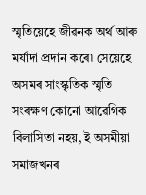স্মৃতিয়েহে জীৱনক অর্থ আৰু মর্যাদা প্রদান কৰে৷ সেয়েহে অসমৰ সাংস্কৃতিক স্মৃতি সংৰক্ষণ কোনো আৱেগিক বিলাসিতা নহয়, ই অসমীয়া সমাজখনৰ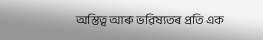অস্তিত্ব আৰু ভৱিষ্যতৰ প্রতি এক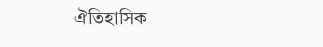ঐতিহাসিক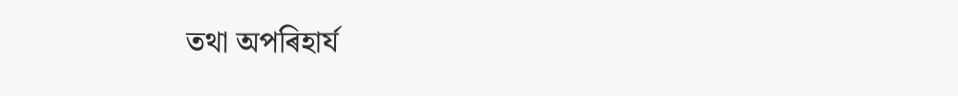তথা অপৰিহার্য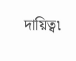দায়িত্ব৷